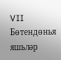VII Бөтендөнья яшьләр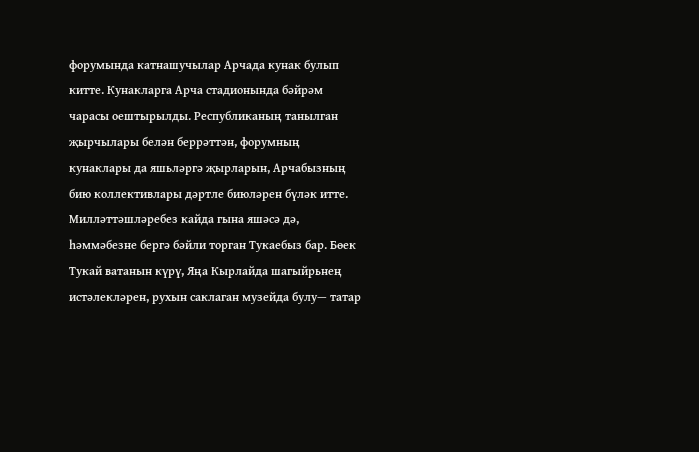форумында катнашучылар Арчада кунак булып китте. Кунакларга Арча стадионында бәйрәм чарасы оештырылды. Республиканың танылган җырчылары белән беррәттән, форумның кунаклары да яшьләргә җырларын, Арчабызның бию коллективлары дәртле биюләрен бүләк итте.
Милләттәшләребез кайда гына яшәсә дә, һәммәбезне бергә бәйли торган Тукаебыз бар. Бөек Тукай ватанын күрү, Яңа Кырлайда шагыйрьнең истәлекләрен, рухын саклаган музейда булу— татар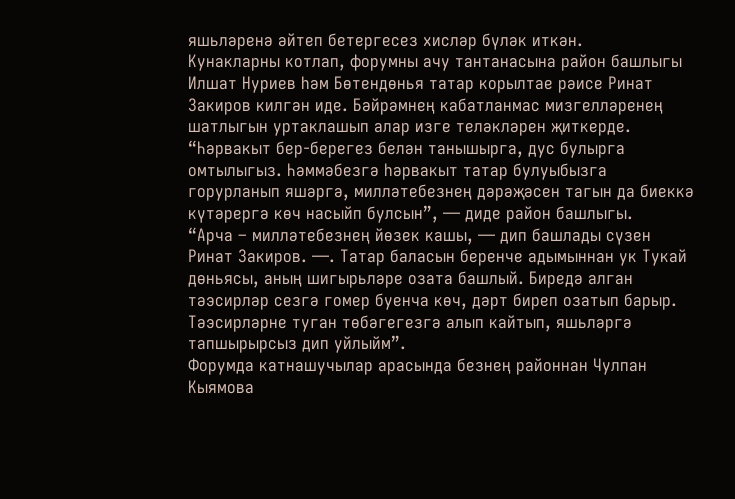яшьләренә әйтеп бетергесез хисләр бүләк иткән.
Кунакларны котлап, форумны ачу тантанасына район башлыгы Илшат Нуриев һәм Бөтендөнья татар корылтае рәисе Ринат Закиров килгән иде. Бәйрәмнең кабатланмас мизгелләренең шатлыгын уртаклашып алар изге теләкләрен җиткерде. “Һәрвакыт бер-берегез белән танышырга, дус булырга омтылыгыз. Һәммәбезгә һәрвакыт татар булуыбызга горурланып яшәргә, милләтебезнең дәрәҗәсен тагын да биеккә күтәрергә көч насыйп булсын”, — диде район башлыгы.
“Арча – милләтебезнең йөзек кашы, — дип башлады сүзен Ринат Закиров. —. Татар баласын беренче адымыннан ук Тукай дөньясы, аның шигырьләре озата башлый. Биредә алган тәэсирләр сезгә гомер буенча көч, дәрт биреп озатып барыр. Тәэсирләрне туган төбәгегезгә алып кайтып, яшьләргә тапшырырсыз дип уйлыйм”.
Форумда катнашучылар арасында безнең районнан Чулпан Кыямова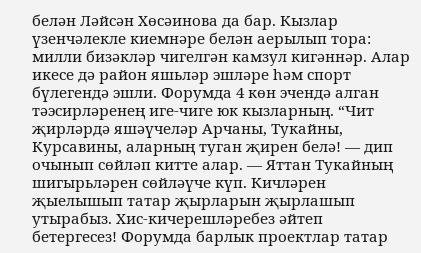белән Ләйсән Хөсәинова да бар. Кызлар үзенчәлекле киемнәре белән аерылып тора: милли бизәкләр чигелгән камзул кигәннәр. Алар икесе дә район яшьләр эшләре һәм спорт бүлегендә эшли. Форумда 4 көн эчендә алган тәэсирләренең иге-чиге юк кызларның. “Чит җирләрдә яшәүчеләр Арчаны, Тукайны, Курсавины, аларның туган җирен белә! — дип очынып сөйләп китте алар. — Яттан Тукайның шигырьләрен сөйләүче күп. Кичләрен җыелышып татар җырларын җырлашып утырабыз. Хис-кичерешләребез әйтеп бетергесез! Форумда барлык проектлар татар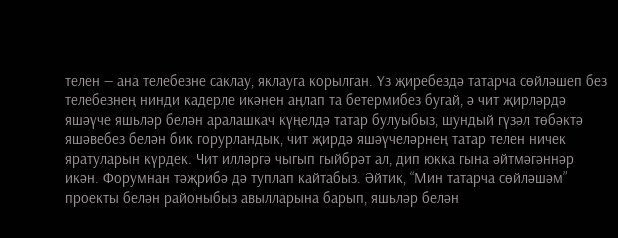телен — ана телебезне саклау, яклауга корылган. Үз җиребездә татарча сөйләшеп без телебезнең нинди кадерле икәнен аңлап та бетермибез бугай, ә чит җирләрдә яшәүче яшьләр белән аралашкач күңелдә татар булуыбыз, шундый гүзәл төбәктә яшәвебез белән бик горурландык, чит җирдә яшәүчеләрнең татар телен ничек яратуларын күрдек. Чит илләргә чыгып гыйбрәт ал, дип юкка гына әйтмәгәннәр икән. Форумнан тәҗрибә дә туплап кайтабыз. Әйтик, “Мин татарча сөйләшәм” проекты белән районыбыз авылларына барып, яшьләр белән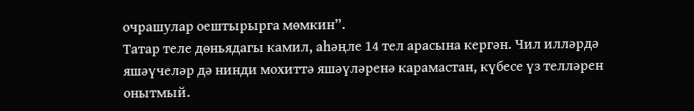очрашулар оештырырга мөмкин”.
Татар теле дөньядагы камил, аһәңле 14 тел арасына кергән. Чил илләрдә яшәүчеләр дә нинди мохиттә яшәүләренә карамастан, күбесе үз телләрен онытмый.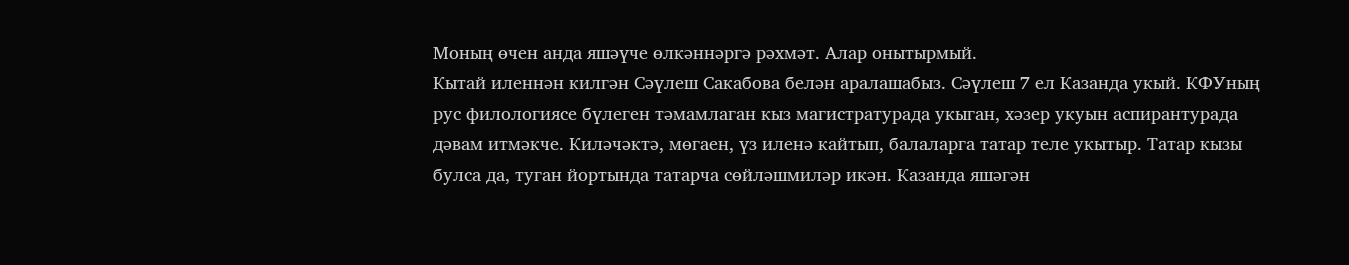Моның өчен анда яшәүче өлкәннәргә рәхмәт. Алар онытырмый.
Кытай иленнән килгән Сәүлеш Сакабова белән аралашабыз. Сәүлеш 7 ел Казанда укый. КФУның рус филологиясе бүлеген тәмамлаган кыз магистратурада укыган, хәзер укуын аспирантурада дәвам итмәкче. Киләчәктә, мөгаен, үз иленә кайтып, балаларга татар теле укытыр. Татар кызы булса да, туган йортында татарча сөйләшмиләр икән. Казанда яшәгән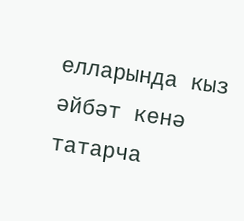елларында кыз әйбәт кенә татарча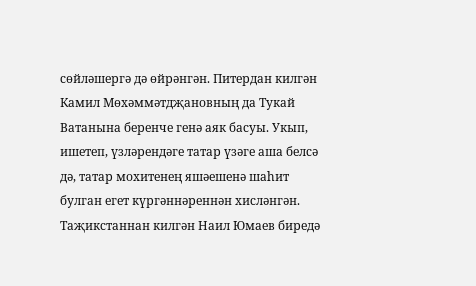сөйләшергә дә өйрәнгән. Питердан килгән Камил Мөхәммәтдҗановның да Тукай Ватанына беренче генә аяк басуы. Укып, ишетеп, үзләрендәге татар үзәге аша белсә дә, татар мохитенең яшәешенә шаһит булган егет күргәннәреннән хисләнгән. Таҗикстаннан килгән Наил Юмаев биредә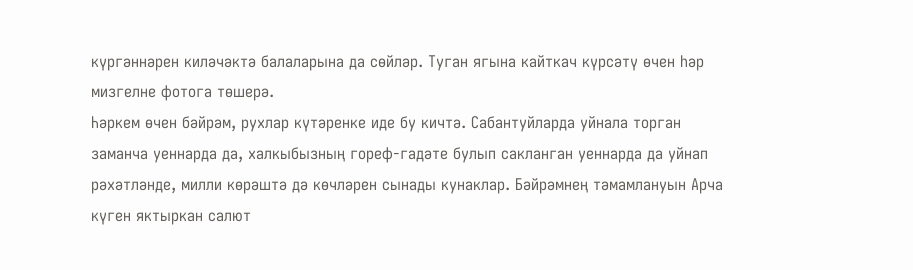күргәннәрен киләчәктә балаларына да сөйләр. Туган ягына кайткач күрсәтү өчен һәр мизгелне фотога төшерә.
Һәркем өчен бәйрәм, рухлар күтәренке иде бу кичтә. Сабантуйларда уйнала торган заманча уеннарда да, халкыбызның гореф-гадәте булып сакланган уеннарда да уйнап рәхәтләнде, милли көрәштә дә көчләрен сынады кунаклар. Бәйрәмнең тәмамлануын Арча күген яктыркан салют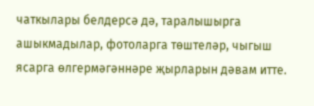чаткылары белдерсә дә, таралышырга ашыкмадылар, фотоларга төштеләр, чыгыш ясарга өлгермәгәннәре җырларын дәвам итте.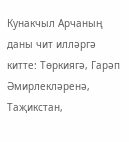Кунакчыл Арчаның даны чит илләргә китте: Төркиягә, Гарәп Әмирлекләренә, Таҗикстан,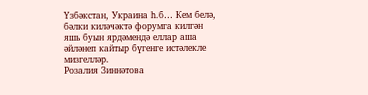Үзбәкстан, Украина һ.б… Кем белә, бәлки киләчәктә форумга килгән яшь буын ярдәмендә еллар аша әйләнеп кайтыр бүгенге истәлекле мизгелләр.
Розалия Зиннәтова